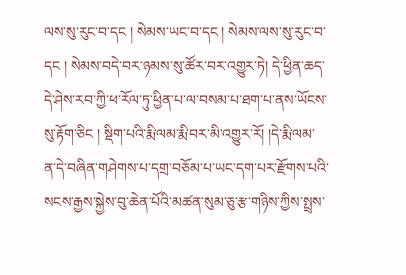ལས་སུ་རུང་བ་དང ། སེམས་ཡང་བ་དང ། སེམས་ལས་སུ་རུང་བ་དང ། སེམས་བདེ་བར་ཉམས་སུ་ཚོར་བར་འགྱུར་ཏེ། དེ་ཕྱིན་ཆད་དེ་ཤེས་རབ་ཀྱི་ཕ་རོལ་ཏུ་ཕྱིན་པ་ལ་བསམ་པ་ཐག་པ་ནས་ཡོངས་སུ་རྟོག་ཅིང ། སྡིག་པའི་རྨི་ལམ་རྨི་བར་མི་འགྱུར་རོ། །དེ་རྨི་ལམ་ན་དེ་བཞིན་གཤེགས་པ་དགྲ་བཅོམ་པ་ཡང་དག་པར་རྫོགས་པའི་སངས་རྒྱས་སྐྱེས་བུ་ཆེན་པོའི་མཚན་སུམ་ཅུ་རྩ་གཉིས་ཀྱིས་སྤྲས་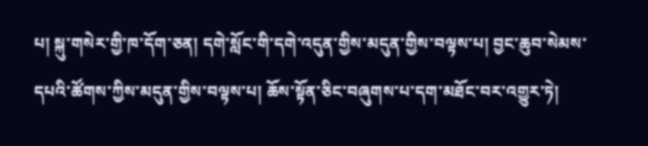པ། སྐུ་གསེར་གྱི་ཁ་དོག་ཅན། དགེ་སློང་གི་དགེ་འདུན་གྱིས་མདུན་གྱིས་བལྟས་པ། བྱང་ཆུབ་སེམས་དཔའི་ཚོགས་ཀྱིས་མདུན་གྱིས་བལྟས་པ། ཆོས་སྟོན་ཅིང་བཞུགས་པ་དག་མཐོང་བར་འགྱུར་ཏེ།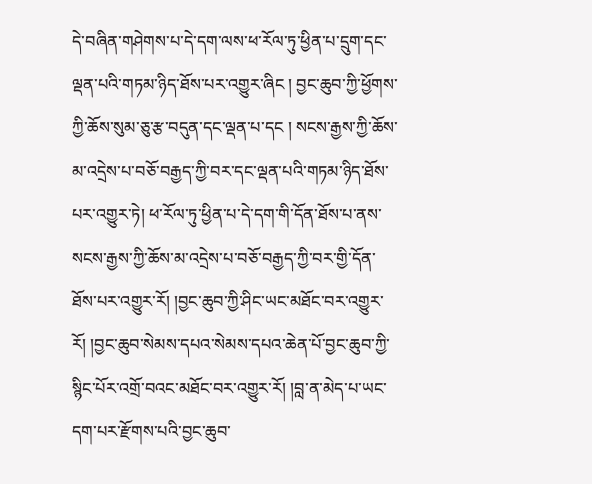དེ་བཞིན་གཤེགས་པ་དེ་དག་ལས་ཕ་རོལ་ཏུ་ཕྱིན་པ་དྲུག་དང་ལྡན་པའི་གཏམ་ཉིད་ཐོས་པར་འགྱུར་ཞིང ། བྱང་ཆུབ་ཀྱི་ཕྱོགས་ཀྱི་ཆོས་སུམ་ཅུ་རྩ་བདུན་དང་ལྡན་པ་དང ། སངས་རྒྱས་ཀྱི་ཆོས་མ་འདྲེས་པ་བཅོ་བརྒྱད་ཀྱི་བར་དང་ལྡན་པའི་གཏམ་ཉིད་ཐོས་པར་འགྱུར་ཏེ། ཕ་རོལ་ཏུ་ཕྱིན་པ་དེ་དག་གི་དོན་ཐོས་པ་ནས་སངས་རྒྱས་ཀྱི་ཆོས་མ་འདྲེས་པ་བཅོ་བརྒྱད་ཀྱི་བར་གྱི་དོན་ཐོས་པར་འགྱུར་རོ། །བྱང་ཆུབ་ཀྱི་ཤིང་ཡང་མཐོང་བར་འགྱུར་རོ། །བྱང་ཆུབ་སེམས་དཔའ་སེམས་དཔའ་ཆེན་པོ་བྱང་ཆུབ་ཀྱི་སྙིང་པོར་འགྲོ་བའང་མཐོང་བར་འགྱུར་རོ། །བླ་ན་མེད་པ་ཡང་དག་པར་རྫོགས་པའི་བྱང་ཆུབ་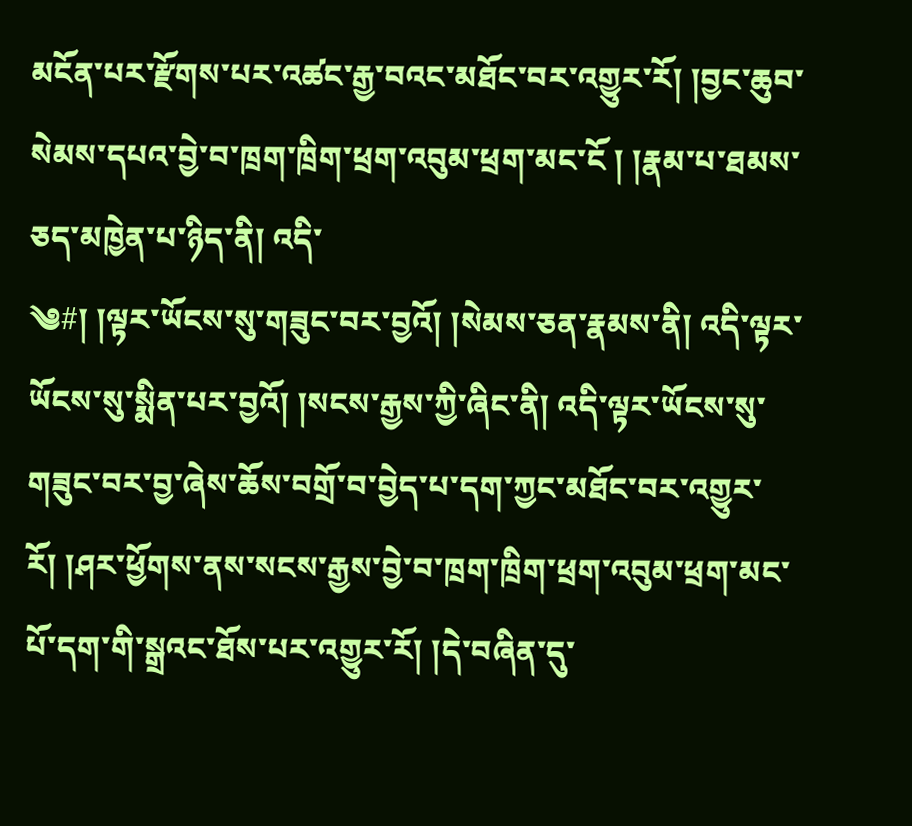མངོན་པར་རྫོགས་པར་འཚང་རྒྱ་བའང་མཐོང་བར་འགྱུར་རོ། །བྱང་ཆུབ་སེམས་དཔའ་བྱེ་བ་ཁྲག་ཁྲིག་ཕྲག་འབུམ་ཕྲག་མང་ངོ ། །རྣམ་པ་ཐམས་ཅད་མཁྱེན་པ་ཉིད་ནི། འདི་
༄#། །ལྟར་ཡོངས་སུ་གཟུང་བར་བྱའོ། །སེམས་ཅན་རྣམས་ནི། འདི་ལྟར་ཡོངས་སུ་སྨིན་པར་བྱའོ། །སངས་རྒྱས་ཀྱི་ཞིང་ནི། འདི་ལྟར་ཡོངས་སུ་གཟུང་བར་བྱ་ཞེས་ཆོས་བགྲོ་བ་བྱེད་པ་དག་ཀྱང་མཐོང་བར་འགྱུར་རོ། །ཤར་ཕྱོགས་ནས་སངས་རྒྱས་བྱེ་བ་ཁྲག་ཁྲིག་ཕྲག་འབུམ་ཕྲག་མང་པོ་དག་གི་སྒྲའང་ཐོས་པར་འགྱུར་རོ། །དེ་བཞིན་དུ་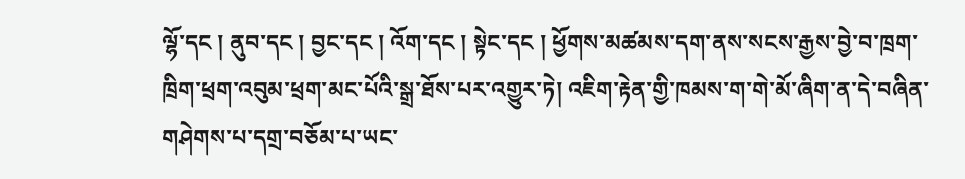ལྷོ་དང ། ནུབ་དང ། བྱང་དང ། འོག་དང ། སྟེང་དང ། ཕྱོགས་མཚམས་དག་ནས་སངས་རྒྱས་བྱེ་བ་ཁྲག་ཁྲིག་ཕྲག་འབུམ་ཕྲག་མང་པོའི་སྒྲ་ཐོས་པར་འགྱུར་ཏེ། འཇིག་རྟེན་གྱི་ཁམས་ག་གེ་མོ་ཞིག་ན་དེ་བཞིན་གཤེགས་པ་དགྲ་བཅོམ་པ་ཡང་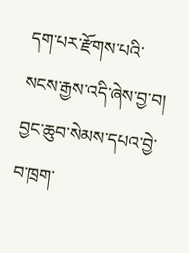དག་པར་རྫོགས་པའི་སངས་རྒྱས་འདི་ཞེས་བྱ་བ། བྱང་ཆུབ་སེམས་དཔའ་བྱེ་བ་ཁྲག་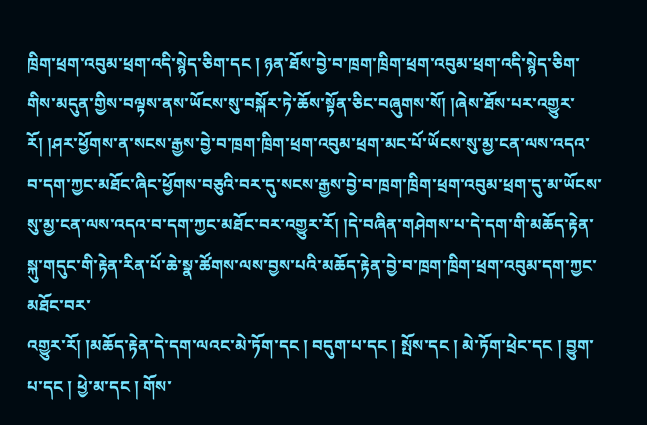ཁྲིག་ཕྲག་འབུམ་ཕྲག་འདི་སྙེད་ཅིག་དང ། ཉན་ཐོས་བྱེ་བ་ཁྲག་ཁྲིག་ཕྲག་འབུམ་ཕྲག་འདི་སྙེད་ཅིག་གིས་མདུན་གྱིས་བལྟས་ནས་ཡོངས་སུ་བསྐོར་ཏེ་ཆོས་སྟོན་ཅིང་བཞུགས་སོ། །ཞེས་ཐོས་པར་འགྱུར་རོ། །ཤར་ཕྱོགས་ན་སངས་རྒྱས་བྱེ་བ་ཁྲག་ཁྲིག་ཕྲག་འབུམ་ཕྲག་མང་པོ་ཡོངས་སུ་མྱ་ངན་ལས་འདའ་བ་དག་ཀྱང་མཐོང་ཞིང་ཕྱོགས་བཅུའི་བར་དུ་སངས་རྒྱས་བྱེ་བ་ཁྲག་ཁྲིག་ཕྲག་འབུམ་ཕྲག་དུ་མ་ཡོངས་སུ་མྱ་ངན་ལས་འདའ་བ་དག་ཀྱང་མཐོང་བར་འགྱུར་རོ། །དེ་བཞིན་གཤེགས་པ་དེ་དག་གི་མཆོད་རྟེན་སྐུ་གདུང་གི་རྟེན་རིན་པོ་ཆེ་སྣ་ཚོགས་ལས་བྱས་པའི་མཆོད་རྟེན་བྱེ་བ་ཁྲག་ཁྲིག་ཕྲག་འབུམ་དག་ཀྱང་མཐོང་བར་
འགྱུར་རོ། །མཆོད་རྟེན་དེ་དག་ལའང་མེ་ཏོག་དང ། བདུག་པ་དང ། སྤོས་དང ། མེ་ཏོག་ཕྲེང་དང ། བྱུག་པ་དང ། ཕྱེ་མ་དང ། གོས་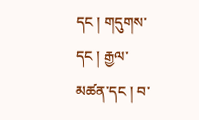དང ། གདུགས་དང ། རྒྱལ་མཚན་དང ། བ་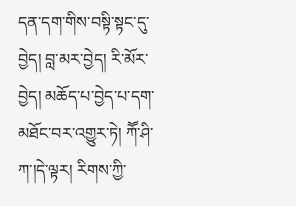དན་དག་གིས་བསྟི་སྟང་དུ་བྱེད། བླ་མར་བྱེད། རི་མོར་བྱེད། མཆོད་པ་བྱེད་པ་དག་མཐོང་བར་འགྱུར་ཏེ། ཀཽ་ཤི་ཀ་།དེ་ལྟར། རིགས་ཀྱི་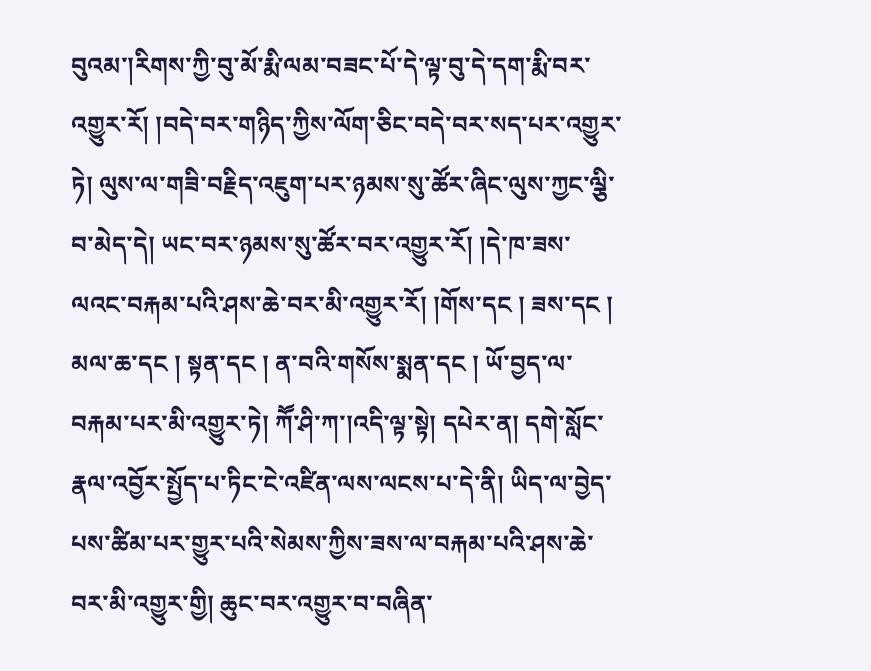བུའམ་།རིགས་ཀྱི་བུ་མོ་རྨི་ལམ་བཟང་པོ་དེ་ལྟ་བུ་དེ་དག་རྨི་བར་འགྱུར་རོ། །བདེ་བར་གཉིད་ཀྱིས་ལོག་ཅིང་བདེ་བར་སད་པར་འགྱུར་ཏེ། ལུས་ལ་གཟི་བརྗིད་འཇུག་པར་ཉམས་སུ་ཚོར་ཞིང་ལུས་ཀྱང་ལྕི་བ་མེད་དེ། ཡང་བར་ཉམས་སུ་ཚོར་བར་འགྱུར་རོ། །དེ་ཁ་ཟས་ལའང་བརྐམ་པའི་ཤས་ཆེ་བར་མི་འགྱུར་རོ། །གོས་དང ། ཟས་དང ། མལ་ཆ་དང ། སྟན་དང ། ན་བའི་གསོས་སྨན་དང ། ཡོ་བྱད་ལ་བརྐམ་པར་མི་འགྱུར་ཏེ། ཀཽ་ཤི་ཀ་།འདི་ལྟ་སྟེ། དཔེར་ན། དགེ་སློང་རྣལ་འབྱོར་སྤྱོད་པ་ཏིང་ངེ་འཛིན་ལས་ལངས་པ་དེ་ནི། ཡིད་ལ་བྱེད་པས་ཚིམ་པར་གྱུར་པའི་སེམས་ཀྱིས་ཟས་ལ་བརྐམ་པའི་ཤས་ཆེ་བར་མི་འགྱུར་གྱི། ཆུང་བར་འགྱུར་བ་བཞིན་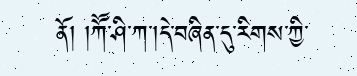ནོ། །ཀཽ་ཤི་ཀ་།དེ་བཞིན་དུ་རིགས་ཀྱི་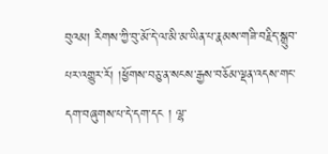བུའམ། རིགས་ཀྱི་བུ་མོ་དེ་ལ་མི་མ་ཡིན་པ་རྣམས་གཟི་བརྗིད་སྒྲུབ་པར་འགྱུར་རོ། །ཕྱོགས་བཅུ་ན་སངས་རྒྱས་བཅོམ་ལྡན་འདས་གང་དག་བཞུགས་པ་དེ་དག་དང ། ལྷ་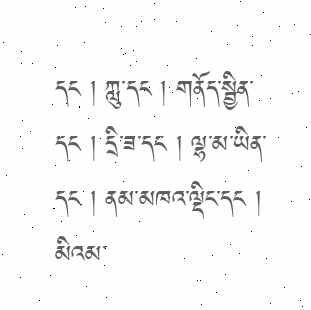དང ། ཀླུ་དང ། གནོད་སྦྱིན་དང ། དྲི་ཟ་དང ། ལྷ་མ་ཡིན་དང ། ནམ་མཁའ་ལྡིང་དང ། མིའམ་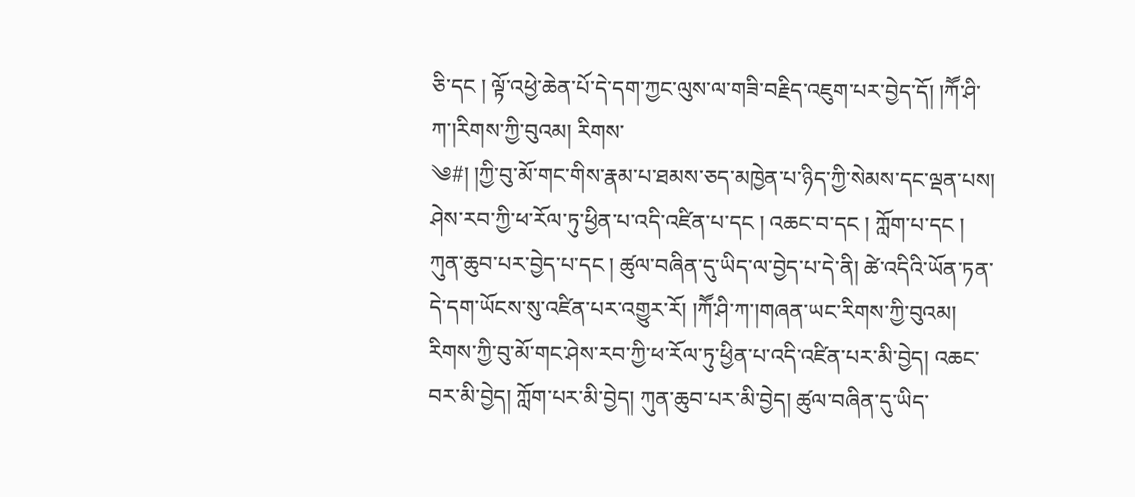ཅི་དང ། ལྟོ་འཕྱེ་ཆེན་པོ་དེ་དག་ཀྱང་ལུས་ལ་གཟི་བརྗིད་འཇུག་པར་བྱེད་དོ། །ཀཽ་ཤི་ཀ་།རིགས་ཀྱི་བུའམ། རིགས་
༄#། །ཀྱི་བུ་མོ་གང་གིས་རྣམ་པ་ཐམས་ཅད་མཁྱེན་པ་ཉིད་ཀྱི་སེམས་དང་ལྡན་པས། ཤེས་རབ་ཀྱི་ཕ་རོལ་ཏུ་ཕྱིན་པ་འདི་འཛིན་པ་དང ། འཆང་བ་དང ། ཀློག་པ་དང ། ཀུན་ཆུབ་པར་བྱེད་པ་དང ། ཚུལ་བཞིན་དུ་ཡིད་ལ་བྱེད་པ་དེ་ནི། ཚེ་འདིའི་ཡོན་ཏན་དེ་དག་ཡོངས་སུ་འཛིན་པར་འགྱུར་རོ། །ཀཽ་ཤི་ཀ་།གཞན་ཡང་རིགས་ཀྱི་བུའམ། རིགས་ཀྱི་བུ་མོ་གང་ཤེས་རབ་ཀྱི་ཕ་རོལ་ཏུ་ཕྱིན་པ་འདི་འཛིན་པར་མི་བྱེད། འཆང་བར་མི་བྱེད། ཀློག་པར་མི་བྱེད། ཀུན་ཆུབ་པར་མི་བྱེད། ཚུལ་བཞིན་དུ་ཡིད་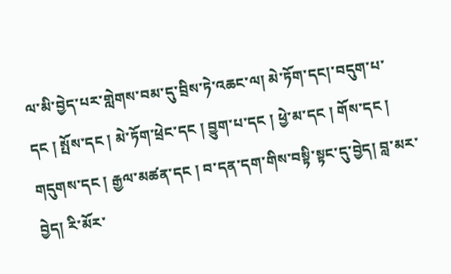ལ་མི་བྱེད་པར་གླེགས་བམ་དུ་བྲིས་ཏེ་འཆང་ལ། མེ་ཏོག་དང།་བདུག་པ་དང ། སྤོས་དང ། མེ་ཏོག་ཕྲེང་དང ། བྱུག་པ་དང ། ཕྱེ་མ་དང ། གོས་དང ། གདུགས་དང ། རྒྱལ་མཚན་དང ། བ་དན་དག་གིས་བསྟི་སྟང་དུ་བྱེད། བླ་མར་བྱེད། རི་མོར་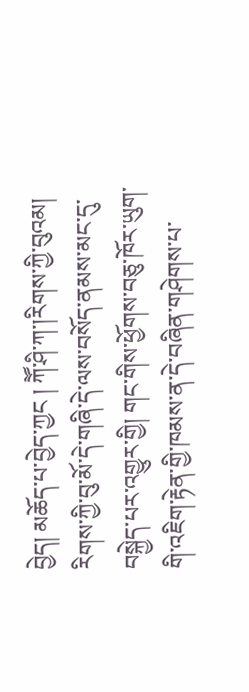བྱེད། མཆོད་པ་བྱེད་ཀྱང ། ཀཽ་ཤི་ཀ་།རིགས་ཀྱི་བུའམ། རིགས་ཀྱི་བུ་མོ་དེ་གཞི་དེ་ལས་བསོད་ནམས་མང་དུ་བསྐྱེད་པར་འགྱུར་གྱི། གང་གིས་ཕྱོགས་བཅུ་ཁོར་ཡུག་གི་འཇིག་རྟེན་གྱི་ཁམས་ན་དེ་བཞིན་གཤེགས་པ་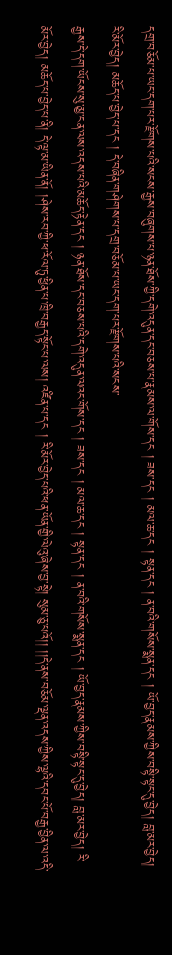དགྲ་བཅོམ་པ་ཡང་དག་པར་རྫོགས་པའི་སངས་རྒྱས་བཞུགས་པ་ཉན་ཐོས་ཀྱི་དགེ་འདུན་དང་བཅས་པ་རྣམས་ལ་གོས་དང ། ཟས་དང ། མལ་ཆ་དང ། སྟན་དང ། ན་བའི་གསོས་སྨན་དང ། ཡོ་བྱད་རྣམས་ཀྱིས་བསྟི་སྟང་དུ་བྱེད། བླ་མར་བྱེད། རི་མོར་བྱེད། མཆོད་པ་བྱེད་པ་དང ། དེ་བཞིན་གཤེགས་པ་དགྲ་བཅོམ་པ་ཡང་དག་པར་རྫོགས་པའི་སངས་
རྒྱས་དེ་དག་ཡོངས་སུ་མྱ་ངན་ལས་འདས་པའི་མཆོད་རྟེན་དང ། ཉན་ཐོས་དང་བཅས་པའི་དགེ་འདུན་ལའང་གོས་དང ། ཟས་དང ། མལ་ཆ་དང ། སྟན་དང ། ན་བའི་གསོས་སྨན་དང ། ཡོ་བྱད་རྣམས་ཀྱིས་བསྟི་སྟང་དུ་བྱེད། བླ་མར་བྱེད། རི་མོར་བྱེད། མཆོད་པ་བྱེད་པ་ནི། དེ་ལྟ་མ་ཡིན་ནོ། །ཤེས་རབ་ཀྱི་ཕ་རོལ་ཏུ་ཕྱིན་པ་ཁྲི་བརྒྱད་སྟོང་པ་ལས། འཛིན་པ་དང ། རི་མོར་བྱེད་པའི་ཕན་ཡོན་གྱི་ལེའུ་ཞེས་བྱ་སྟེ། སུམ་ཅུ་པའོ།། །།དེ་ནས་བཅོམ་ལྡན་འདས་ཀྱིས་ལྷའི་དབང་པོ་བརྒྱ་བྱིན་ལ་འདི་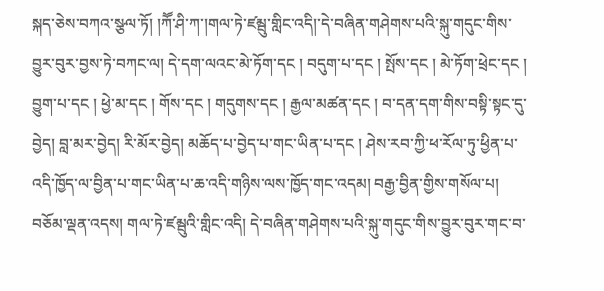སྐད་ཅེས་བཀའ་སྩལ་ཏོ། །ཀཽ་ཤི་ཀ་།གལ་ཏེ་ཛམྦུ་གླིང་འདི།་དེ་བཞིན་གཤེགས་པའི་སྐུ་གདུང་གིས་བྱུར་བུར་བྱས་ཏེ་བཀང་ལ། དེ་དག་ལའང་མེ་ཏོག་དང ། བདུག་པ་དང ། སྤོས་དང ། མེ་ཏོག་ཕྲེང་དང ། བྱུག་པ་དང ། ཕྱེ་མ་དང ། གོས་དང ། གདུགས་དང ། རྒྱལ་མཚན་དང ། བ་དན་དག་གིས་བསྟི་སྟང་དུ་བྱེད། བླ་མར་བྱེད། རི་མོར་བྱེད། མཆོད་པ་བྱེད་པ་གང་ཡིན་པ་དང ། ཤེས་རབ་ཀྱི་ཕ་རོལ་ཏུ་ཕྱིན་པ་འདི་ཁྱོད་ལ་བྱིན་པ་གང་ཡིན་པ་ཆ་འདི་གཉིས་ལས་ཁྱོད་གང་འདམ། བརྒྱ་བྱིན་གྱིས་གསོལ་པ། བཅོམ་ལྡན་འདས། གལ་ཏེ་ཛམྦུའི་གླིང་འདི། དེ་བཞིན་གཤེགས་པའི་སྐུ་གདུང་གིས་བྱུར་བུར་གང་བ་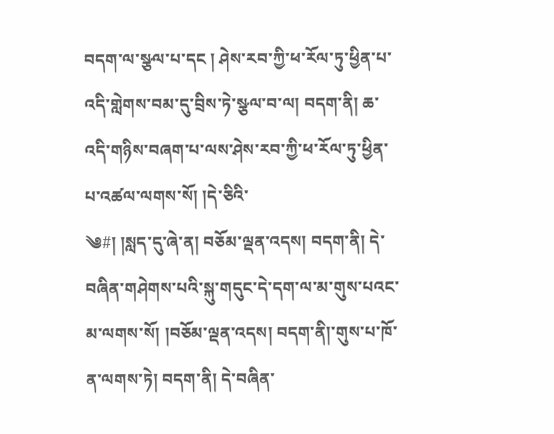བདག་ལ་སྩལ་པ་དང ། ཤེས་རབ་ཀྱི་ཕ་རོལ་ཏུ་ཕྱིན་པ་འདི་གླེགས་བམ་དུ་བྲིས་ཏེ་སྩལ་བ་ལ། བདག་ནི། ཆ་འདི་གཉིས་བཞག་པ་ལས་ཤེས་རབ་ཀྱི་ཕ་རོལ་ཏུ་ཕྱིན་པ་འཚལ་ལགས་སོ། །དེ་ཅིའི་
༄#། །སླད་དུ་ཞེ་ན། བཅོམ་ལྡན་འདས། བདག་ནི། དེ་བཞིན་གཤེགས་པའི་སྐུ་གདུང་དེ་དག་ལ་མ་གུས་པའང་མ་ལགས་སོ། །བཅོམ་ལྡན་འདས། བདག་ནི།་གུས་པ་ཁོ་ན་ལགས་ཏེ། བདག་ནི། དེ་བཞིན་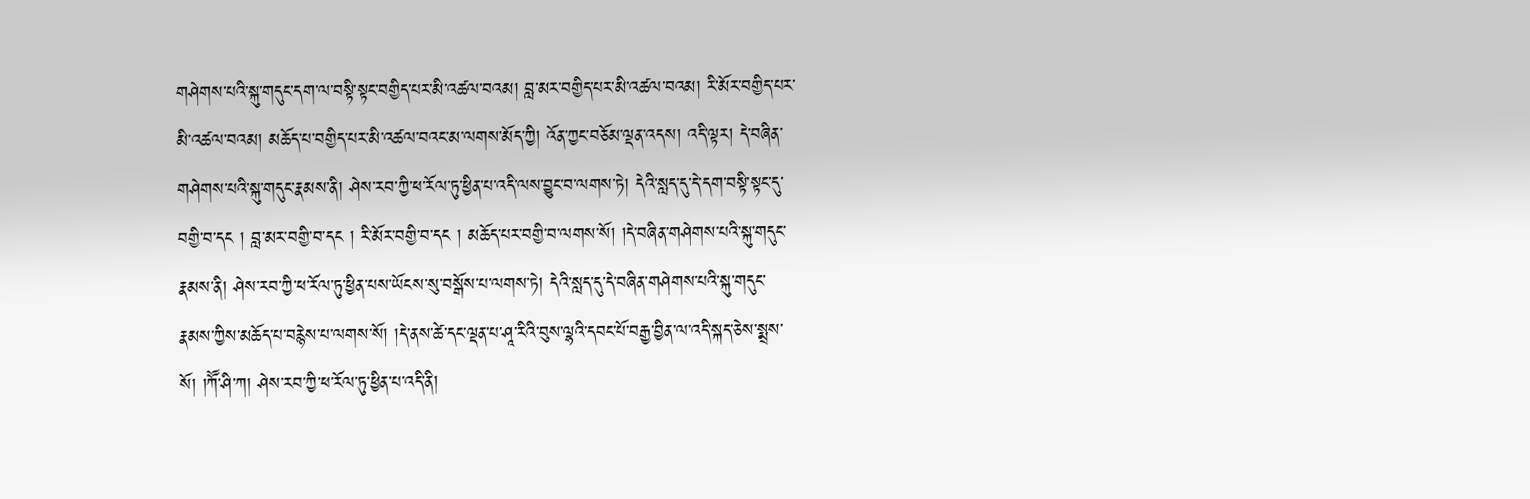གཤེགས་པའི་སྐུ་གདུང་དག་ལ་བསྟི་སྟང་བགྱིད་པར་མི་འཚལ་བའམ། བླ་མར་བགྱིད་པར་མི་འཚལ་བའམ། རི་མོར་བགྱིད་པར་མི་འཚལ་བའམ། མཆོད་པ་བགྱིད་པར་མི་འཚལ་བའང་མ་ལགས་མོད་ཀྱི། འོན་ཀྱང་བཅོམ་ལྡན་འདས། འདི་ལྟར། དེ་བཞིན་གཤེགས་པའི་སྐུ་གདུང་རྣམས་ནི། ཤེས་རབ་ཀྱི་ཕ་རོལ་ཏུ་ཕྱིན་པ་འདི་ལས་བྱུང་བ་ལགས་ཏེ། དེའི་སླད་དུ་དེ་དག་བསྟི་སྟང་དུ་བགྱི་བ་དང ། བླ་མར་བགྱི་བ་དང ། རི་མོར་བགྱི་བ་དང ། མཆོད་པར་བགྱི་བ་ལགས་སོ། །དེ་བཞིན་གཤེགས་པའི་སྐུ་གདུང་རྣམས་ནི། ཤེས་རབ་ཀྱི་ཕ་རོལ་ཏུ་ཕྱིན་པས་ཡོངས་སུ་བསྒོས་པ་ལགས་ཏེ། དེའི་སླད་དུ་དེ་བཞིན་གཤེགས་པའི་སྐུ་གདུང་རྣམས་ཀྱིས་མཆོད་པ་བརྙེས་པ་ལགས་སོ། །དེ་ནས་ཚེ་དང་ལྡན་པ་ཤཱ་རིའི་བུས་ལྷའི་དབང་པོ་བརྒྱ་བྱིན་ལ་འདི་སྐད་ཅེས་སྨྲས་སོ། །ཀཽ་ཤི་ཀ། ཤེས་རབ་ཀྱི་ཕ་རོལ་ཏུ་ཕྱིན་པ་འདི་ནི།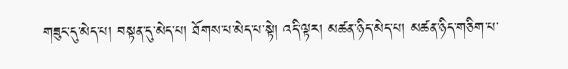གཟུང་དུ་མེད་པ། བསྟན་དུ་མེད་པ། ཐོགས་པ་མེད་པ་སྟེ། འདི་ལྟར། མཚན་ཉིད་མེད་པ། མཚན་ཉིད་གཅིག་པ་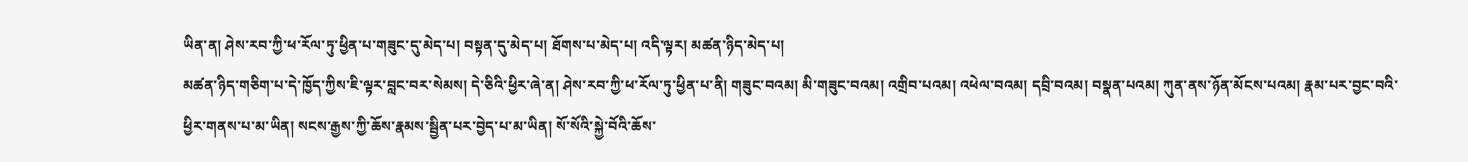ཡིན་ན། ཤེས་རབ་ཀྱི་ཕ་རོལ་ཏུ་ཕྱིན་པ་གཟུང་དུ་མེད་པ། བསྟན་དུ་མེད་པ། ཐོགས་པ་མེད་པ། འདི་ལྟར། མཚན་ཉིད་མེད་པ།
མཚན་ཉིད་གཅིག་པ་དེ་ཁྱོད་ཀྱིས་ཇི་ལྟར་བླང་བར་སེམས། དེ་ཅིའི་ཕྱིར་ཞེ་ན། ཤེས་རབ་ཀྱི་ཕ་རོལ་ཏུ་ཕྱིན་པ་ནི། གཟུང་བའམ། མི་གཟུང་བའམ། འགྲིབ་པའམ། འཕེལ་བའམ། དབྲི་བའམ། བསྣན་པའམ། ཀུན་ནས་ཉོན་མོངས་པའམ། རྣམ་པར་བྱང་བའི་ཕྱིར་གནས་པ་མ་ཡིན། སངས་རྒྱས་ཀྱི་ཆོས་རྣམས་སྦྱིན་པར་བྱེད་པ་མ་ཡིན། སོ་སོའི་སྐྱེ་བོའི་ཆོས་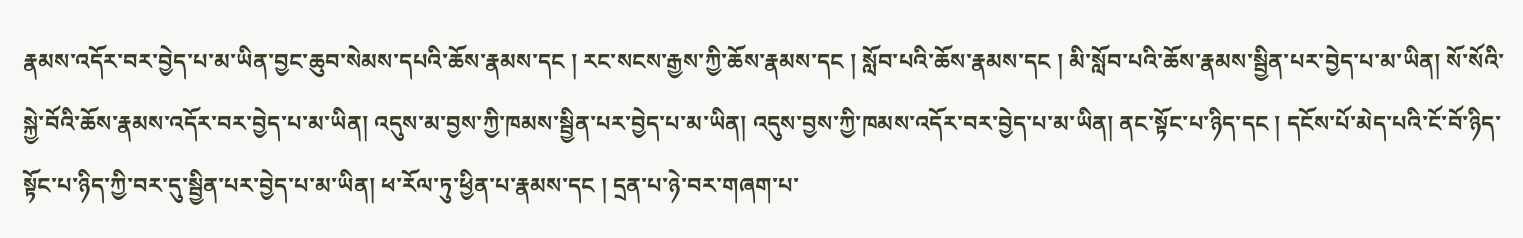རྣམས་འདོར་བར་བྱེད་པ་མ་ཡིན་བྱང་ཆུབ་སེམས་དཔའི་ཆོས་རྣམས་དང ། རང་སངས་རྒྱས་ཀྱི་ཆོས་རྣམས་དང ། སློབ་པའི་ཆོས་རྣམས་དང ། མི་སློབ་པའི་ཆོས་རྣམས་སྦྱིན་པར་བྱེད་པ་མ་ཡིན། སོ་སོའི་སྐྱེ་བོའི་ཆོས་རྣམས་འདོར་བར་བྱེད་པ་མ་ཡིན། འདུས་མ་བྱས་ཀྱི་ཁམས་སྦྱིན་པར་བྱེད་པ་མ་ཡིན། འདུས་བྱས་ཀྱི་ཁམས་འདོར་བར་བྱེད་པ་མ་ཡིན། ནང་སྟོང་པ་ཉིད་དང ། དངོས་པོ་མེད་པའི་ངོ་བོ་ཉིད་སྟོང་པ་ཉིད་ཀྱི་བར་དུ་སྦྱིན་པར་བྱེད་པ་མ་ཡིན། ཕ་རོལ་ཏུ་ཕྱིན་པ་རྣམས་དང ། དྲན་པ་ཉེ་བར་གཞག་པ་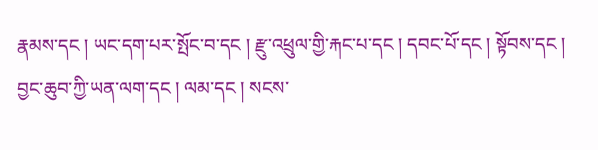རྣམས་དང ། ཡང་དག་པར་སྤོང་བ་དང ། རྫུ་འཕྲུལ་གྱི་རྐང་པ་དང ། དབང་པོ་དང ། སྟོབས་དང ། བྱང་ཆུབ་ཀྱི་ཡན་ལག་དང ། ལམ་དང ། སངས་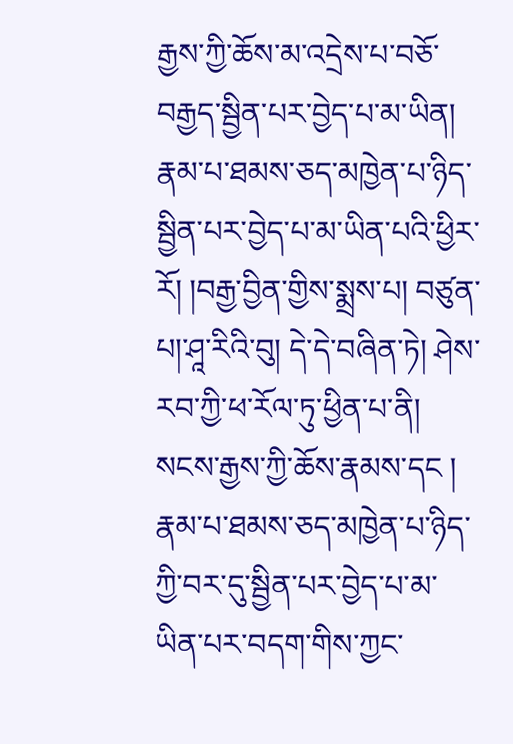རྒྱས་ཀྱི་ཆོས་མ་འདྲེས་པ་བཅོ་བརྒྱད་སྦྱིན་པར་བྱེད་པ་མ་ཡིན། རྣམ་པ་ཐམས་ཅད་མཁྱེན་པ་ཉིད་སྦྱིན་པར་བྱེད་པ་མ་ཡིན་པའི་ཕྱིར་རོ། །བརྒྱ་བྱིན་གྱིས་སྨྲས་པ། བཙུན་པ།་ཤཱ་རིའི་བུ། དེ་དེ་བཞིན་ཏེ། ཤེས་རབ་ཀྱི་ཕ་རོལ་ཏུ་ཕྱིན་པ་ནི། སངས་རྒྱས་ཀྱི་ཆོས་རྣམས་དང ། རྣམ་པ་ཐམས་ཅད་མཁྱེན་པ་ཉིད་ཀྱི་བར་དུ་སྦྱིན་པར་བྱེད་པ་མ་ཡིན་པར་བདག་གིས་ཀྱང་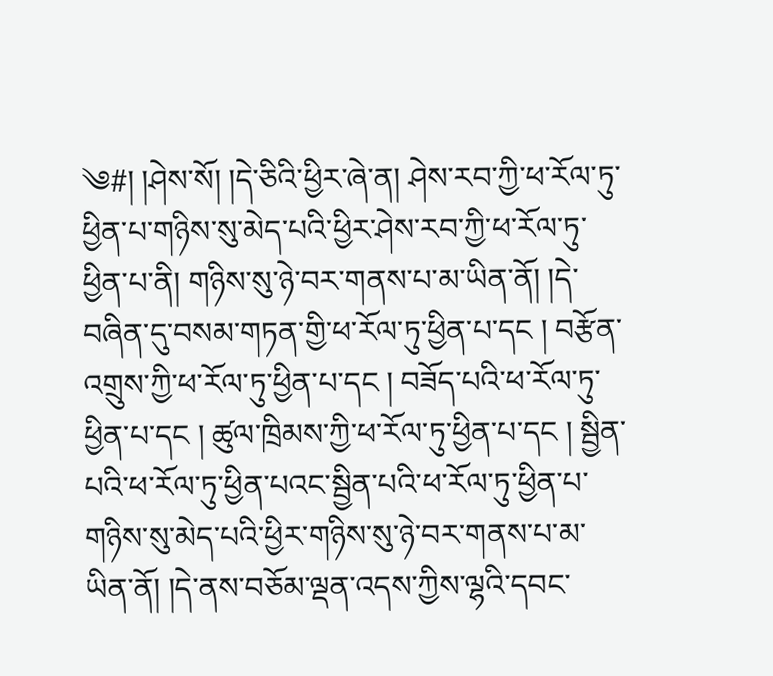༄#། །ཤེས་སོ། །དེ་ཅིའི་ཕྱིར་ཞེ་ན། ཤེས་རབ་ཀྱི་ཕ་རོལ་ཏུ་ཕྱིན་པ་གཉིས་སུ་མེད་པའི་ཕྱིར་ཤེས་རབ་ཀྱི་ཕ་རོལ་ཏུ་ཕྱིན་པ་ནི། གཉིས་སུ་ཉེ་བར་གནས་པ་མ་ཡིན་ནོ། །དེ་བཞིན་དུ་བསམ་གཏན་གྱི་ཕ་རོལ་ཏུ་ཕྱིན་པ་དང ། བརྩོན་འགྲུས་ཀྱི་ཕ་རོལ་ཏུ་ཕྱིན་པ་དང ། བཟོད་པའི་ཕ་རོལ་ཏུ་ཕྱིན་པ་དང ། ཚུལ་ཁྲིམས་ཀྱི་ཕ་རོལ་ཏུ་ཕྱིན་པ་དང ། སྦྱིན་པའི་ཕ་རོལ་ཏུ་ཕྱིན་པའང་སྦྱིན་པའི་ཕ་རོལ་ཏུ་ཕྱིན་པ་གཉིས་སུ་མེད་པའི་ཕྱིར་གཉིས་སུ་ཉེ་བར་གནས་པ་མ་ཡིན་ནོ། །དེ་ནས་བཅོམ་ལྡན་འདས་ཀྱིས་ལྷའི་དབང་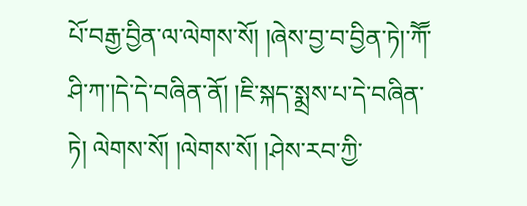པོ་བརྒྱ་བྱིན་ལ་ལེགས་སོ། །ཞེས་བྱ་བ་བྱིན་ཏེ།་ཀཽ་ཤི་ཀ་།དེ་དེ་བཞིན་ནོ། །ཇི་སྐད་སྨྲས་པ་དེ་བཞིན་ཏེ། ལེགས་སོ། །ལེགས་སོ། །ཤེས་རབ་ཀྱི་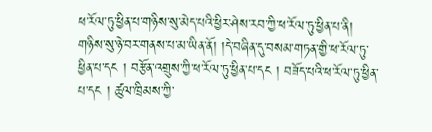ཕ་རོལ་ཏུ་ཕྱིན་པ་གཉིས་སུ་མེད་པའི་ཕྱིར་ཤེས་རབ་ཀྱི་ཕ་རོལ་ཏུ་ཕྱིན་པ་ནི། གཉིས་སུ་ཉེ་བར་གནས་པ་མ་ཡིན་ནོ། །དེ་བཞིན་དུ་བསམ་གཏན་གྱི་ཕ་རོལ་ཏུ་ཕྱིན་པ་དང ། བརྩོན་འགྲུས་ཀྱི་ཕ་རོལ་ཏུ་ཕྱིན་པ་དང ། བཟོད་པའི་ཕ་རོལ་ཏུ་ཕྱིན་པ་དང ། ཚུལ་ཁྲིམས་ཀྱི་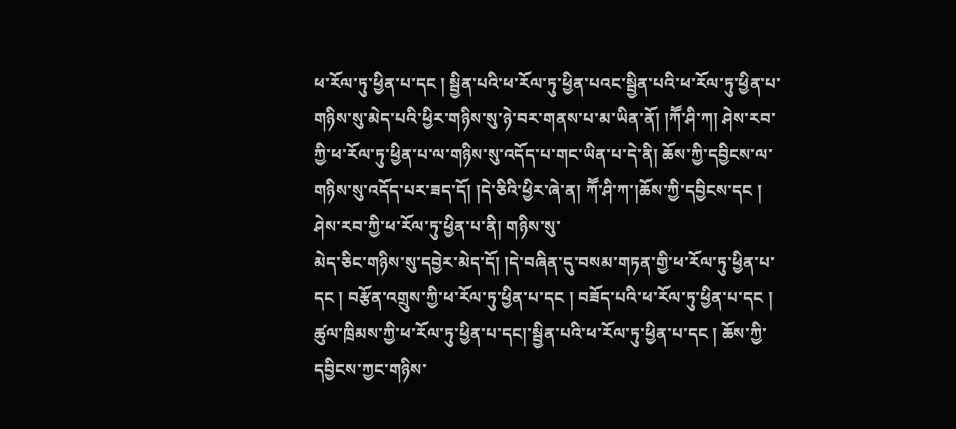ཕ་རོལ་ཏུ་ཕྱིན་པ་དང ། སྦྱིན་པའི་ཕ་རོལ་ཏུ་ཕྱིན་པའང་སྦྱིན་པའི་ཕ་རོལ་ཏུ་ཕྱིན་པ་གཉིས་སུ་མེད་པའི་ཕྱིར་གཉིས་སུ་ཉེ་བར་གནས་པ་མ་ཡིན་ནོ། །ཀཽ་ཤི་ཀ། ཤེས་རབ་ཀྱི་ཕ་རོལ་ཏུ་ཕྱིན་པ་ལ་གཉིས་སུ་འདོད་པ་གང་ཡིན་པ་དེ་ནི། ཆོས་ཀྱི་དབྱིངས་ལ་གཉིས་སུ་འདོད་པར་ཟད་དོ། །དེ་ཅིའི་ཕྱིར་ཞེ་ན། ཀཽ་ཤི་ཀ་།ཆོས་ཀྱི་དབྱིངས་དང ། ཤེས་རབ་ཀྱི་ཕ་རོལ་ཏུ་ཕྱིན་པ་ནི། གཉིས་སུ་
མེད་ཅིང་གཉིས་སུ་དབྱེར་མེད་དོ། །དེ་བཞིན་དུ་བསམ་གཏན་གྱི་ཕ་རོལ་ཏུ་ཕྱིན་པ་དང ། བརྩོན་འགྲུས་ཀྱི་ཕ་རོལ་ཏུ་ཕྱིན་པ་དང ། བཟོད་པའི་ཕ་རོལ་ཏུ་ཕྱིན་པ་དང ། ཚུལ་ཁྲིམས་ཀྱི་ཕ་རོལ་ཏུ་ཕྱིན་པ་དང།་སྦྱིན་པའི་ཕ་རོལ་ཏུ་ཕྱིན་པ་དང ། ཆོས་ཀྱི་དབྱིངས་ཀྱང་གཉིས་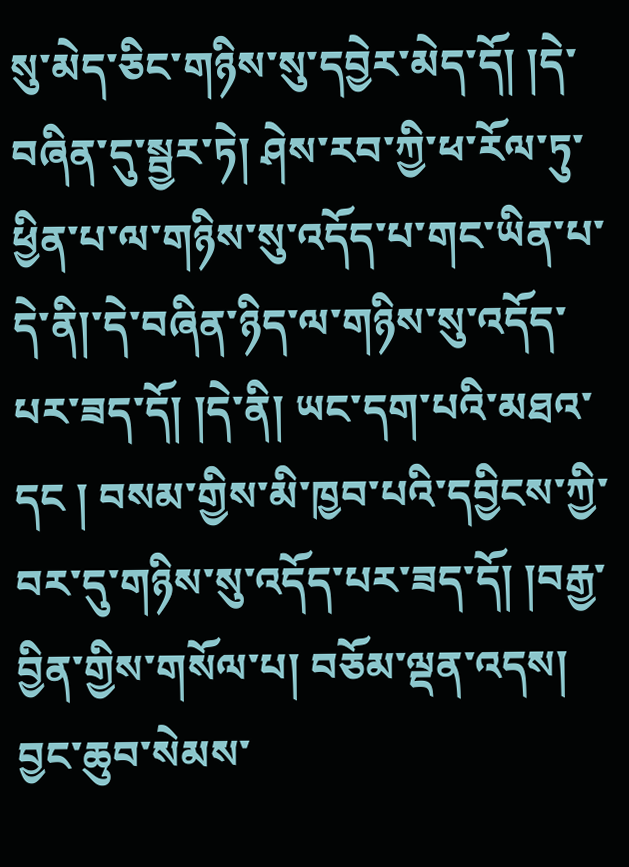སུ་མེད་ཅིང་གཉིས་སུ་དབྱེར་མེད་དོ། །དེ་བཞིན་དུ་སྦྱར་ཏེ། ཤེས་རབ་ཀྱི་ཕ་རོལ་ཏུ་ཕྱིན་པ་ལ་གཉིས་སུ་འདོད་པ་གང་ཡིན་པ་དེ་ནི།་དེ་བཞིན་ཉིད་ལ་གཉིས་སུ་འདོད་པར་ཟད་དོ། །དེ་ནི། ཡང་དག་པའི་མཐའ་དང ། བསམ་གྱིས་མི་ཁྱབ་པའི་དབྱིངས་ཀྱི་བར་དུ་གཉིས་སུ་འདོད་པར་ཟད་དོ། །བརྒྱ་བྱིན་གྱིས་གསོལ་པ། བཅོམ་ལྡན་འདས། བྱང་ཆུབ་སེམས་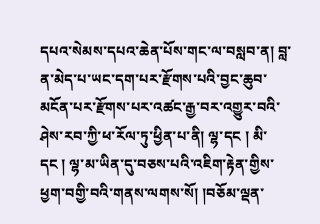དཔའ་སེམས་དཔའ་ཆེན་པོས་གང་ལ་བསླབ་ན། བླ་ན་མེད་པ་ཡང་དག་པར་རྫོགས་པའི་བྱང་ཆུབ་མངོན་པར་རྫོགས་པར་འཚང་རྒྱ་བར་འགྱུར་བའི་ཤེས་རབ་ཀྱི་ཕ་རོལ་ཏུ་ཕྱིན་པ་ནི། ལྷ་དང ། མི་དང ། ལྷ་མ་ཡིན་དུ་བཅས་པའི་འཇིག་རྟེན་གྱིས་ཕྱག་བགྱི་བའི་གནས་ལགས་སོ། །བཅོམ་ལྡན་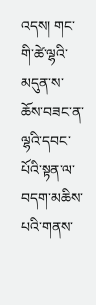འདས། གང་གི་ཚེ་ལྷའི་མདུན་ས་ཆོས་བཟང་ན་ལྷའི་དབང་པོའི་སྟན་ལ་བདག་མཆིས་པའི་གནས་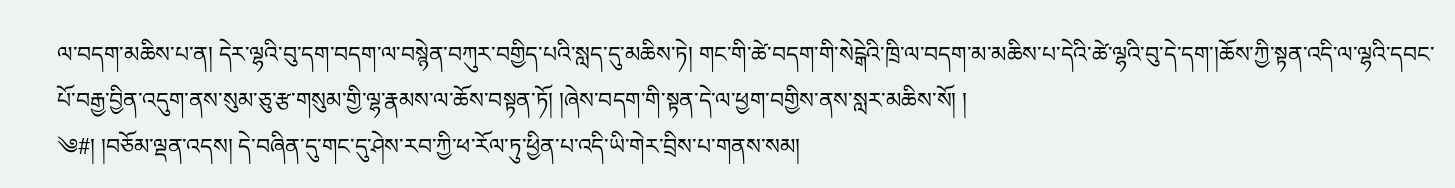ལ་བདག་མཆིས་པ་ན། དེར་ལྷའི་བུ་དག་བདག་ལ་བསྙེན་བཀུར་བགྱིད་པའི་སླད་དུ་མཆིས་ཏེ། གང་གི་ཚེ་བདག་གི་སེངྒེའི་ཁྲི་ལ་བདག་མ་མཆིས་པ་དེའི་ཚེ་ལྷའི་བུ་དེ་དག་།ཆོས་ཀྱི་སྟན་འདི་ལ་ལྷའི་དབང་པོ་བརྒྱ་བྱིན་འདུག་ནས་སུམ་ཅུ་རྩ་གསུམ་གྱི་ལྷ་རྣམས་ལ་ཆོས་བསྟན་ཏོ། །ཞེས་བདག་གི་སྟན་དེ་ལ་ཕྱག་བགྱིས་ནས་སླར་མཆིས་སོ། །
༄#། །བཅོམ་ལྡན་འདས། དེ་བཞིན་དུ་གང་དུ་ཤེས་རབ་ཀྱི་ཕ་རོལ་ཏུ་ཕྱིན་པ་འདི་ཡི་གེར་བྲིས་པ་གནས་སམ།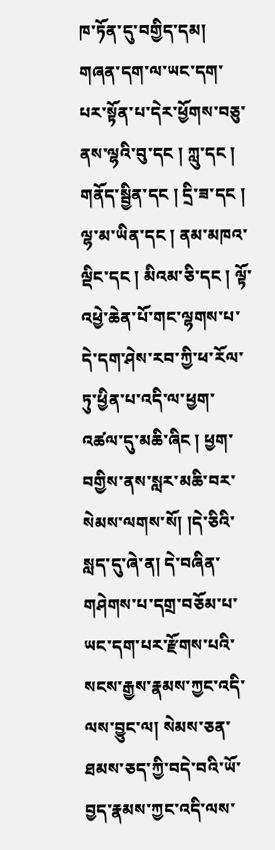ཁ་ཏོན་དུ་བགྱིད་དམ། གཞན་དག་ལ་ཡང་དག་པར་སྟོན་པ་དེར་ཕྱོགས་བཅུ་ནས་ལྷའི་བུ་དང ། ཀླུ་དང ། གནོད་སྦྱིན་དང ། དྲི་ཟ་དང ། ལྷ་མ་ཡིན་དང ། ནམ་མཁའ་ལྡིང་དང ། མིའམ་ཅི་དང ། ལྟོ་འཕྱེ་ཆེན་པོ་གང་ལྷགས་པ་དེ་དག་ཤེས་རབ་ཀྱི་ཕ་རོལ་ཏུ་ཕྱིན་པ་འདི་ལ་ཕྱག་འཚལ་དུ་མཆི་ཞིང ། ཕྱག་བགྱིས་ནས་སླར་མཆི་བར་སེམས་ལགས་སོ། །དེ་ཅིའི་སླད་དུ་ཞེ་ན། དེ་བཞིན་གཤེགས་པ་དགྲ་བཅོམ་པ་ཡང་དག་པར་རྫོགས་པའི་སངས་རྒྱས་རྣམས་ཀྱང་འདི་ལས་བྱུང་ལ། སེམས་ཅན་ཐམས་ཅད་ཀྱི་བདེ་བའི་ཡོ་བྱད་རྣམས་ཀྱང་འདི་ལས་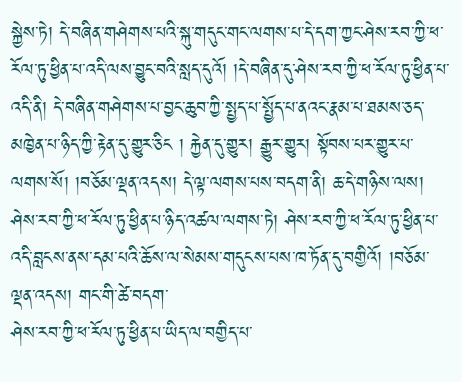སྐྱེས་ཏེ། དེ་བཞིན་གཤེགས་པའི་སྐུ་གདུང་གང་ལགས་པ་དེ་དག་ཀྱང་ཤེས་རབ་ཀྱི་ཕ་རོལ་ཏུ་ཕྱིན་པ་འདི་ལས་བྱུང་བའི་སླད་དུའོ། །དེ་བཞིན་དུ་ཤེས་རབ་ཀྱི་ཕ་རོལ་ཏུ་ཕྱིན་པ་འདི་ནི། དེ་བཞིན་གཤེགས་པ་བྱང་ཆུབ་ཀྱི་སྤྱད་པ་སྤྱོད་པ་ནའང་རྣམ་པ་ཐམས་ཅད་མཁྱེན་པ་ཉིད་ཀྱི་རྟེན་དུ་གྱུར་ཅིང ། རྐྱེན་དུ་གྱུར། རྒྱུར་གྱུར། སྟོབས་པར་གྱུར་པ་ལགས་སོ། །བཅོམ་ལྡན་འདས། དེ་ལྟ་ལགས་པས་བདག་ནི། ཆ་དེ་གཉིས་ལས། ཤེས་རབ་ཀྱི་ཕ་རོལ་ཏུ་ཕྱིན་པ་ཉིད་འཚལ་ལགས་ཏེ། ཤེས་རབ་ཀྱི་ཕ་རོལ་ཏུ་ཕྱིན་པ་འདི་བླངས་ནས་དམ་པའི་ཆོས་ལ་སེམས་གདུངས་པས་ཁ་ཏོན་དུ་བགྱིའོ། །བཅོམ་ལྡན་འདས། གང་གི་ཚེ་བདག་
ཤེས་རབ་ཀྱི་ཕ་རོལ་ཏུ་ཕྱིན་པ་ཡིད་ལ་བགྱིད་པ་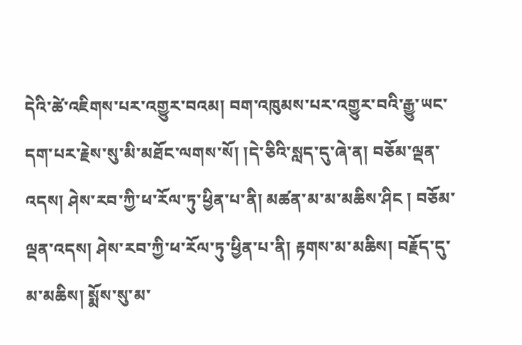དེའི་ཚེ་འཇིགས་པར་འགྱུར་བའམ། བག་འཁུམས་པར་འགྱུར་བའི་རྒྱུ་ཡང་དག་པར་རྗེས་སུ་མི་མཐོང་ལགས་སོ། །དེ་ཅིའི་སླད་དུ་ཞེ་ན། བཅོམ་ལྡན་འདས། ཤེས་རབ་ཀྱི་ཕ་རོལ་ཏུ་ཕྱིན་པ་ནི། མཚན་མ་མ་མཆིས་ཤིང ། བཅོམ་ལྡན་འདས། ཤེས་རབ་ཀྱི་ཕ་རོལ་ཏུ་ཕྱིན་པ་ནི། རྟགས་མ་མཆིས། བརྗོད་དུ་མ་མཆིས། སྨོས་སུ་མ་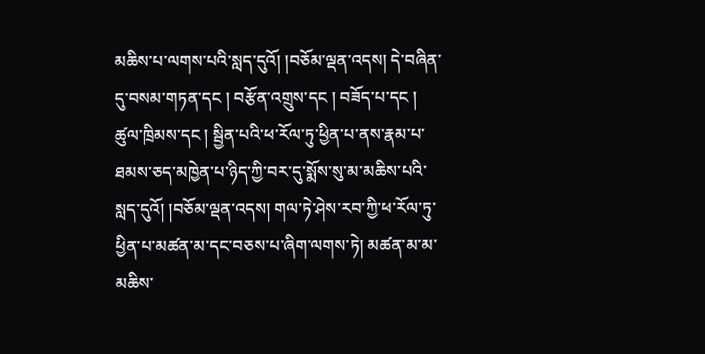མཆིས་པ་ལགས་པའི་སླད་དུའོ། །བཅོམ་ལྡན་འདས། དེ་བཞིན་དུ་བསམ་གཏན་དང ། བརྩོན་འགྲུས་དང ། བཟོད་པ་དང ། ཚུལ་ཁྲིམས་དང ། སྦྱིན་པའི་ཕ་རོལ་ཏུ་ཕྱིན་པ་ནས་རྣམ་པ་ཐམས་ཅད་མཁྱེན་པ་ཉིད་ཀྱི་བར་དུ་སྨོས་སུ་མ་མཆིས་པའི་སླད་དུའོ། །བཅོམ་ལྡན་འདས། གལ་ཏེ་ཤེས་རབ་ཀྱི་ཕ་རོལ་ཏུ་ཕྱིན་པ་མཚན་མ་དང་བཅས་པ་ཞིག་ལགས་ཏེ། མཚན་མ་མ་མཆིས་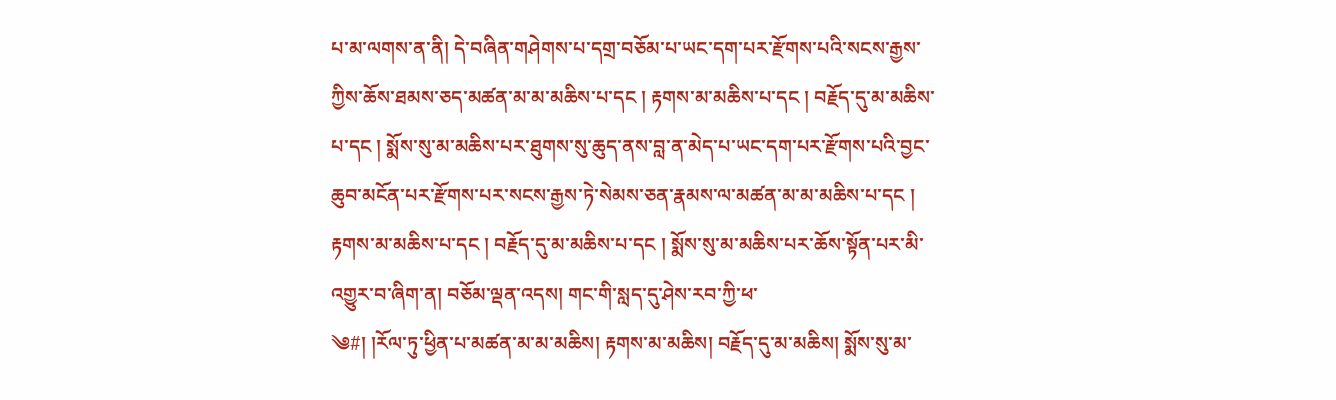པ་མ་ལགས་ན་ནི། དེ་བཞིན་གཤེགས་པ་དགྲ་བཅོམ་པ་ཡང་དག་པར་རྫོགས་པའི་སངས་རྒྱས་ཀྱིས་ཆོས་ཐམས་ཅད་མཚན་མ་མ་མཆིས་པ་དང ། རྟགས་མ་མཆིས་པ་དང ། བརྗོད་དུ་མ་མཆིས་པ་དང ། སྨོས་སུ་མ་མཆིས་པར་ཐུགས་སུ་ཆུད་ནས་བླ་ན་མེད་པ་ཡང་དག་པར་རྫོགས་པའི་བྱང་ཆུབ་མངོན་པར་རྫོགས་པར་སངས་རྒྱས་ཏེ་སེམས་ཅན་རྣམས་ལ་མཚན་མ་མ་མཆིས་པ་དང ། རྟགས་མ་མཆིས་པ་དང ། བརྗོད་དུ་མ་མཆིས་པ་དང ། སྨོས་སུ་མ་མཆིས་པར་ཆོས་སྟོན་པར་མི་འགྱུར་བ་ཞིག་ན། བཅོམ་ལྡན་འདས། གང་གི་སླད་དུ་ཤེས་རབ་ཀྱི་ཕ་
༄#། །རོལ་ཏུ་ཕྱིན་པ་མཚན་མ་མ་མཆིས། རྟགས་མ་མཆིས། བརྗོད་དུ་མ་མཆིས། སྨོས་སུ་མ་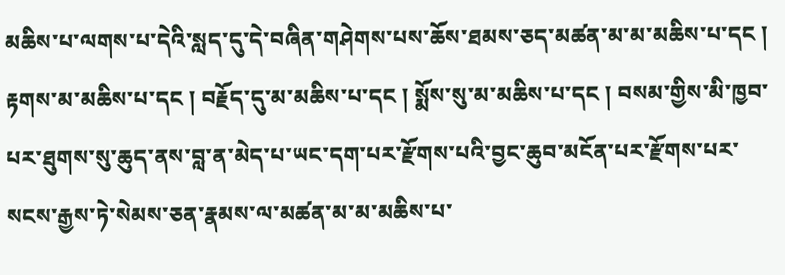མཆིས་པ་ལགས་པ་དེའི་སླད་དུ་དེ་བཞིན་གཤེགས་པས་ཆོས་ཐམས་ཅད་མཚན་མ་མ་མཆིས་པ་དང ། རྟགས་མ་མཆིས་པ་དང ། བརྗོད་དུ་མ་མཆིས་པ་དང ། སྨོས་སུ་མ་མཆིས་པ་དང ། བསམ་གྱིས་མི་ཁྱབ་པར་ཐུགས་སུ་ཆུད་ནས་བླ་ན་མེད་པ་ཡང་དག་པར་རྫོགས་པའི་བྱང་ཆུབ་མངོན་པར་རྫོགས་པར་སངས་རྒྱས་ཏེ་སེམས་ཅན་རྣམས་ལ་མཚན་མ་མ་མཆིས་པ་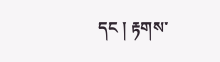དང ། རྟགས་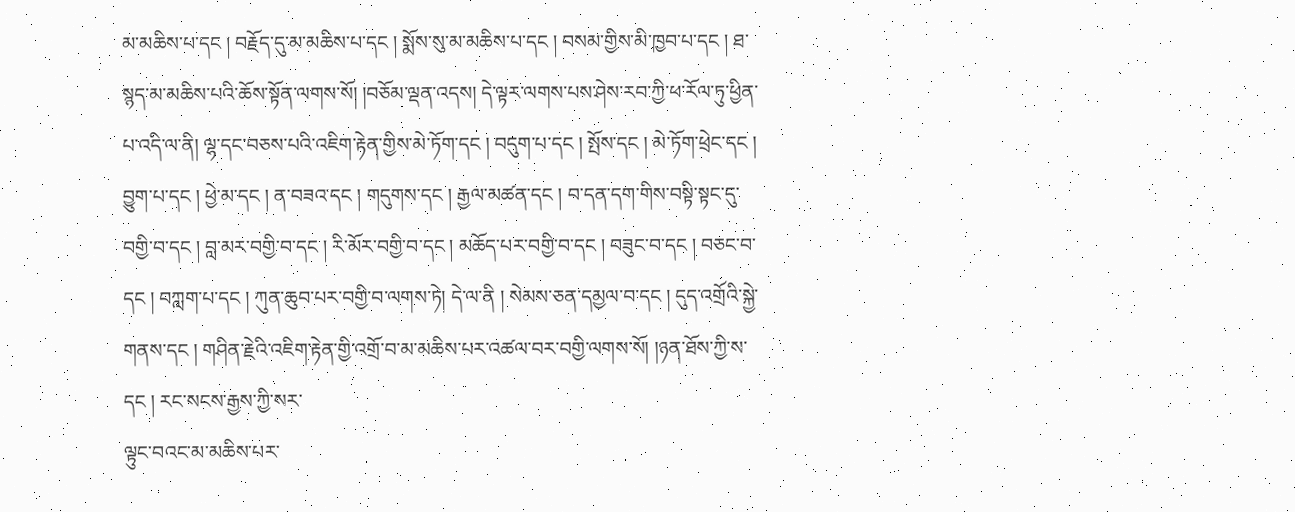མ་མཆིས་པ་དང ། བརྗོད་དུ་མ་མཆིས་པ་དང ། སྨོས་སུ་མ་མཆིས་པ་དང ། བསམ་གྱིས་མི་ཁྱབ་པ་དང ། ཐ་སྙད་མ་མཆིས་པའི་ཆོས་སྟོན་ལགས་སོ། །བཅོམ་ལྡན་འདས། དེ་ལྟར་ལགས་པས་ཤེས་རབ་ཀྱི་ཕ་རོལ་ཏུ་ཕྱིན་པ་འདི་ལ་ནི། ལྷ་དང་བཅས་པའི་འཇིག་རྟེན་གྱིས་མེ་ཏོག་དང ། བདུག་པ་དང ། སྤོས་དང ། མེ་ཏོག་ཕྲེང་དང ། བྱུག་པ་དང ། ཕྱེ་མ་དང ། ན་བཟའ་དང ། གདུགས་དང ། རྒྱལ་མཚན་དང ། བ་དན་དག་གིས་བསྟི་སྟང་དུ་བགྱི་བ་དང ། བླ་མར་བགྱི་བ་དང ། རི་མོར་བགྱི་བ་དང ། མཆོད་པར་བགྱི་བ་དང ། བཟུང་བ་དང ། བཅང་བ་དང ། བཀླག་པ་དང ། ཀུན་ཆུབ་པར་བགྱི་བ་ལགས་ཏེ། དེ་ལ་ནི ། སེམས་ཅན་དམྱལ་བ་དང ། དུད་འགྲོའི་སྐྱེ་གནས་དང ། གཤིན་རྗེའི་འཇིག་རྟེན་གྱི་འགྲོ་བ་མ་མཆིས་པར་འཚལ་བར་བགྱི་ལགས་སོ། །ཉན་ཐོས་ཀྱི་ས་དང ། རང་སངས་རྒྱས་ཀྱི་སར་
ལྟུང་བའང་མ་མཆིས་པར་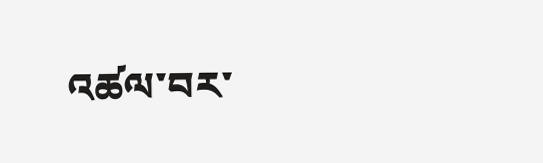འཚལ་བར་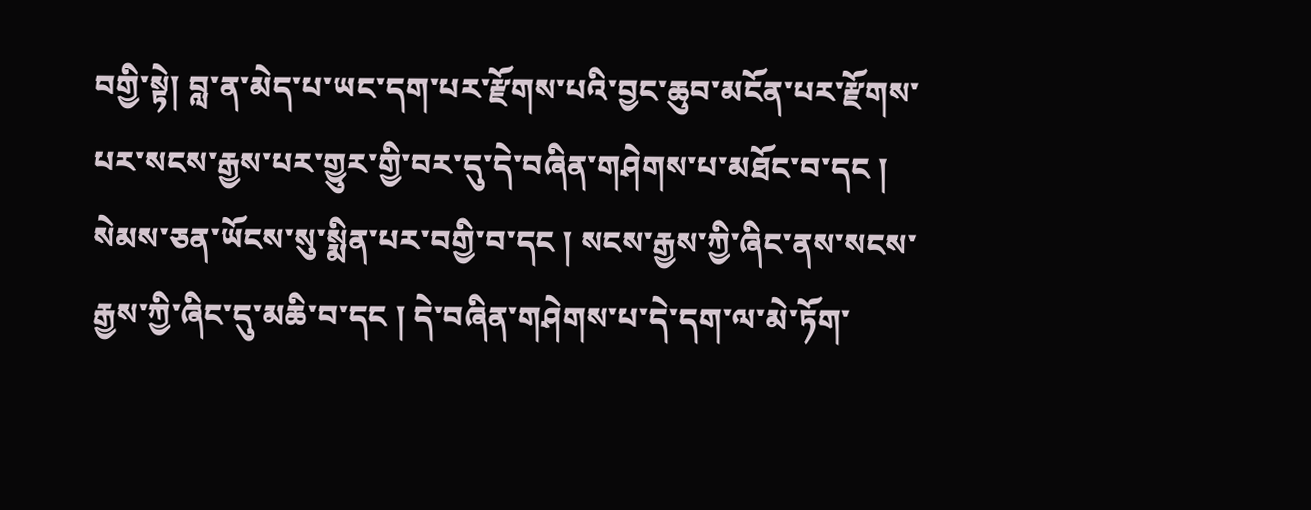བགྱི་སྟེ། བླ་ན་མེད་པ་ཡང་དག་པར་རྫོགས་པའི་བྱང་ཆུབ་མངོན་པར་རྫོགས་པར་སངས་རྒྱས་པར་གྱུར་གྱི་བར་དུ་དེ་བཞིན་གཤེགས་པ་མཐོང་བ་དང ། སེམས་ཅན་ཡོངས་སུ་སྨིན་པར་བགྱི་བ་དང ། སངས་རྒྱས་ཀྱི་ཞིང་ནས་སངས་རྒྱས་ཀྱི་ཞིང་དུ་མཆི་བ་དང ། དེ་བཞིན་གཤེགས་པ་དེ་དག་ལ་མེ་ཏོག་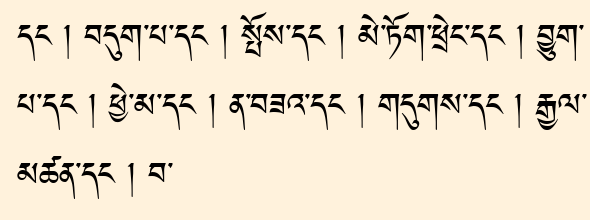དང ། བདུག་པ་དང ། སྤོས་དང ། མེ་ཏོག་ཕྲེང་དང ། བྱུག་པ་དང ། ཕྱེ་མ་དང ། ན་བཟའ་དང ། གདུགས་དང ། རྒྱལ་མཚན་དང ། བ་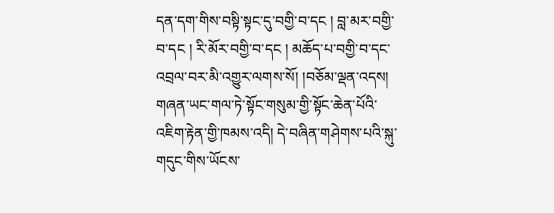དན་དག་གིས་བསྟི་སྟང་དུ་བགྱི་བ་དང ། བླ་མར་བགྱི་བ་དང ། རི་མོར་བགྱི་བ་དང ། མཆོད་པ་བགྱི་བ་དང་འབྲལ་བར་མི་འགྱུར་ལགས་སོ། །བཅོམ་ལྡན་འདས། གཞན་ཡང་གལ་ཏེ་སྟོང་གསུམ་གྱི་སྟོང་ཆེན་པོའི་འཇིག་རྟེན་གྱི་ཁམས་འདི། དེ་བཞིན་གཤེགས་པའི་སྐུ་གདུང་གིས་ཡོངས་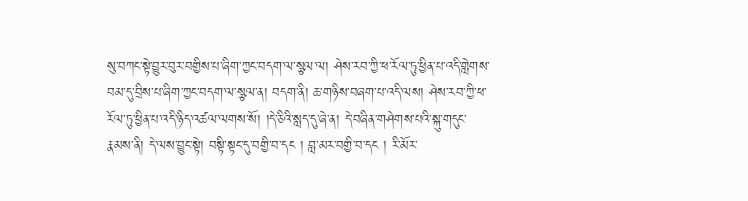སུ་བཀང་སྟེ་བྱུར་བུར་བགྱིས་པ་ཞིག་ཀྱང་བདག་ལ་སྩལ་ལ། ཤེས་རབ་ཀྱི་ཕ་རོལ་ཏུ་ཕྱིན་པ་འདི་གླེགས་བམ་དུ་བྲིས་པ་ཞིག་ཀྱང་བདག་ལ་སྩལ་ན། བདག་ནི། ཆ་གཉིས་བཞག་པ་འདི་ལས། ཤེས་རབ་ཀྱི་ཕ་རོལ་ཏུ་ཕྱིན་པ་འདི་ཉིད་འཚལ་ལགས་སོ། །དེ་ཅིའི་སླད་དུ་ཞེ་ན། དེ་བཞིན་གཤེགས་པའི་སྐུ་གདུང་རྣམས་ནི། དེ་ལས་བྱུང་སྟེ། བསྟི་སྟང་དུ་བགྱི་བ་དང ། བླ་མར་བགྱི་བ་དང ། རི་མོར་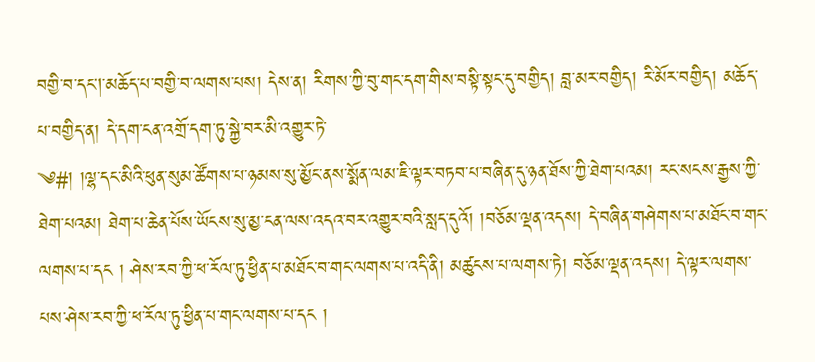བགྱི་བ་དང།་མཆོད་པ་བགྱི་བ་ལགས་པས། དེས་ན། རིགས་ཀྱི་བུ་གང་དག་གིས་བསྟི་སྟང་དུ་བགྱིད། བླ་མར་བགྱིད། རི་མོར་བགྱིད། མཆོད་པ་བགྱིད་ན། དེ་དག་ངན་འགྲོ་དག་ཏུ་སྐྱེ་བར་མི་འགྱུར་ཏེ་
༄#། །ལྷ་དང་མིའི་ཕུན་སུམ་ཚོགས་པ་ཉམས་སུ་མྱོང་ནས་སྨོན་ལམ་ཇི་ལྟར་བཏབ་པ་བཞིན་དུ་ཉན་ཐོས་ཀྱི་ཐེག་པའམ། རང་སངས་རྒྱས་ཀྱི་ཐེག་པའམ། ཐེག་པ་ཆེན་པོས་ཡོངས་སུ་མྱ་ངན་ལས་འདའ་བར་འགྱུར་བའི་སླད་དུའོ། །བཅོམ་ལྡན་འདས། དེ་བཞིན་གཤེགས་པ་མཐོང་བ་གང་ལགས་པ་དང ། ཤེས་རབ་ཀྱི་ཕ་རོལ་ཏུ་ཕྱིན་པ་མཐོང་བ་གང་ལགས་པ་འདི་ནི། མཚུངས་པ་ལགས་ཏེ། བཅོམ་ལྡན་འདས། དེ་ལྟར་ལགས་པས་ཤེས་རབ་ཀྱི་ཕ་རོལ་ཏུ་ཕྱིན་པ་གང་ལགས་པ་དང །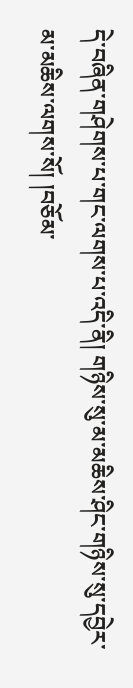དེ་བཞིན་གཤེགས་པ་གང་ལགས་པ་འདི་ནི། གཉིས་སུ་མ་མཆིས་ཤིང་གཉིས་སུ་དབྱེར་མ་མཆིས་ལགས་སོ། །བཅོམ་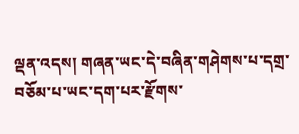ལྡན་འདས། གཞན་ཡང་དེ་བཞིན་གཤེགས་པ་དགྲ་བཅོམ་པ་ཡང་དག་པར་རྫོགས་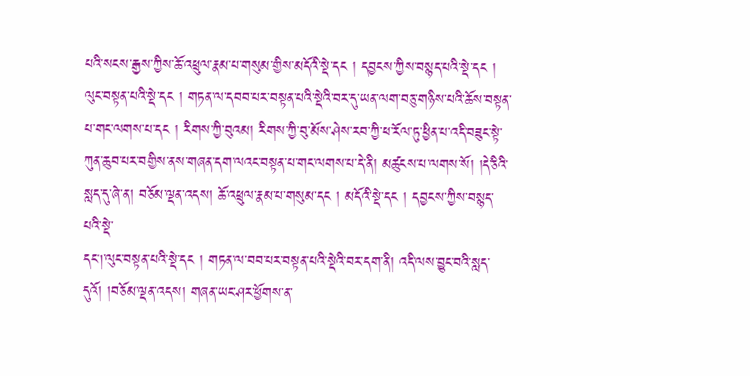པའི་སངས་རྒྱས་ཀྱིས་ཆོ་འཕྲུལ་རྣམ་པ་གསུམ་གྱིས་མདོའི་སྡེ་དང ། དབྱངས་ཀྱིས་བསྙད་པའི་སྡེ་དང ། ལུང་བསྟན་པའི་སྡེ་དང ། གཏན་ལ་དབབ་པར་བསྟན་པའི་སྡེའི་བར་དུ་ཡན་ལག་བཅུ་གཉིས་པའི་ཆོས་བསྟན་པ་གང་ལགས་པ་དང ། རིགས་ཀྱི་བུའམ། རིགས་ཀྱི་བུ་མོས་ཤེས་རབ་ཀྱི་ཕ་རོལ་ཏུ་ཕྱིན་པ་འདི་བཟུང་སྟེ་ཀུན་ཆུབ་པར་བགྱིས་ནས་གཞན་དག་ལའང་བསྟན་པ་གང་ལགས་པ་དེ་ནི། མཚུངས་པ་ལགས་སོ། །དེ་ཅིའི་སླད་དུ་ཞེ་ན། བཅོམ་ལྡན་འདས། ཆོ་འཕྲུལ་རྣམ་པ་གསུམ་དང ། མདོའི་སྡེ་དང ། དབྱངས་ཀྱིས་བསྙད་པའི་སྡེ་
དང།་ལུང་བསྟན་པའི་སྡེ་དང ། གཏན་ལ་བབ་པར་བསྟན་པའི་སྡེའི་བར་དག་ནི། འདི་ལས་བྱུང་བའི་སླད་དུའོ། །བཅོམ་ལྡན་འདས། གཞན་ཡང་ཤར་ཕྱོགས་ན་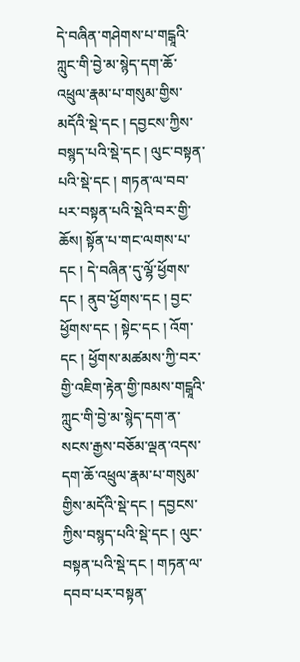དེ་བཞིན་གཤེགས་པ་གངྒཱའི་ཀླུང་གི་བྱེ་མ་སྙེད་དག་ཆོ་འཕྲུལ་རྣམ་པ་གསུམ་གྱིས་མདོའི་སྡེ་དང ། དབྱངས་ཀྱིས་བསྙད་པའི་སྡེ་དང ། ལུང་བསྟན་པའི་སྡེ་དང ། གཏན་ལ་བབ་པར་བསྟན་པའི་སྡེའི་བར་གྱི་ཆོས། སྟོན་པ་གང་ལགས་པ་དང ། དེ་བཞིན་དུ་ལྷོ་ཕྱོགས་དང ། ནུབ་ཕྱོགས་དང ། བྱང་ཕྱོགས་དང ། སྟེང་དང ། འོག་དང ། ཕྱོགས་མཚམས་ཀྱི་བར་གྱི་འཇིག་རྟེན་གྱི་ཁམས་གངྒཱའི་ཀླུང་གི་བྱེ་མ་སྙེད་དག་ན་སངས་རྒྱས་བཅོམ་ལྡན་འདས་དག་ཆོ་འཕྲུལ་རྣམ་པ་གསུམ་གྱིས་མདོའི་སྡེ་དང ། དབྱངས་ཀྱིས་བསྙད་པའི་སྡེ་དང ། ལུང་བསྟན་པའི་སྡེ་དང ། གཏན་ལ་དབབ་པར་བསྟན་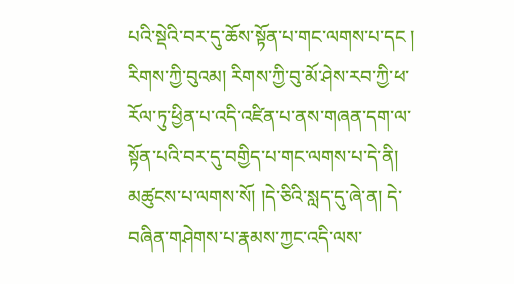པའི་སྡེའི་བར་དུ་ཆོས་སྟོན་པ་གང་ལགས་པ་དང ། རིགས་ཀྱི་བུའམ། རིགས་ཀྱི་བུ་མོ་ཤེས་རབ་ཀྱི་ཕ་རོལ་ཏུ་ཕྱིན་པ་འདི་འཛིན་པ་ནས་གཞན་དག་ལ་སྟོན་པའི་བར་དུ་བགྱིད་པ་གང་ལགས་པ་དེ་ནི། མཚུངས་པ་ལགས་སོ། །དེ་ཅིའི་སླད་དུ་ཞེ་ན། དེ་བཞིན་གཤེགས་པ་རྣམས་ཀྱང་འདི་ལས་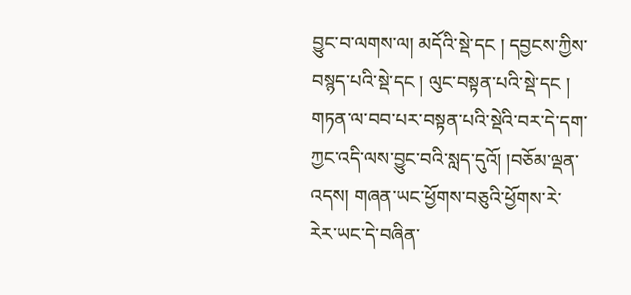བྱུང་བ་ལགས་ལ། མདོའི་སྡེ་དང ། དབྱངས་ཀྱིས་བསྙད་པའི་སྡེ་དང ། ལུང་བསྟན་པའི་སྡེ་དང ། གཏན་ལ་བབ་པར་བསྟན་པའི་སྡེའི་བར་དེ་དག་ཀྱང་འདི་ལས་བྱུང་བའི་སླད་དུའོ། །བཅོམ་ལྡན་འདས། གཞན་ཡང་ཕྱོགས་བཅུའི་ཕྱོགས་རེ་རེར་ཡང་དེ་བཞིན་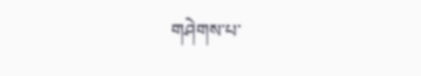གཤེགས་པ་